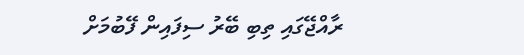ރާއްޖޭގައި ތިބި ބޭރު ސިފައިން ފޭބުމަށް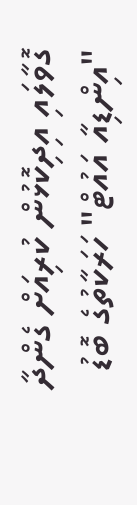ގޮވާލައި އިދިކޮޅުން ކުރިއަށް ގެންދާ "އިންޑިއާ އައުޓް" ހަރަކާތުގެ ބޮޑު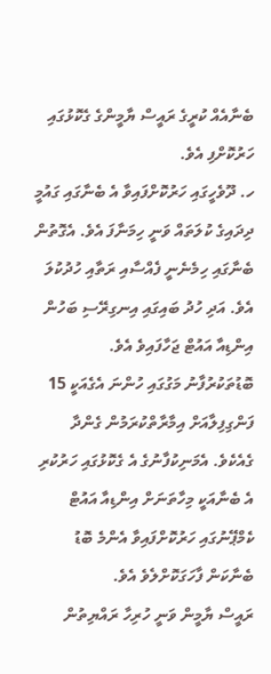ބެނާއެއް ކުރީގެ ރައީސް ޔާމީންގެ ގެކޮޅުގައި ހަރުކޮށްފި އެވެ.
ހ. ދޫވެހީގައި ހަރުކޮށްފައިވާ އެ ބެނާގައި ގައުމީ ދިދައިގެ ކުލަތައް ވަނީ ހިމަނާފަ އެވެ. އެގޮތުން ބެނާގައި ހިމެނެނީ ފެއްސާއި ރަތާއި ހުދުކުލަ އެވެ. އަދި ހުދު ބައިގައި އިނގިރޭސި ބަހުން އިންޑިއާ އައުޓް ޖަހާފައިވެ އެވެ.
ބޮޑުތަކުރުފާނު މަގުގައި ހުންނަ އެގެއަކީ 15 ފަންގިފިލާއަށް އިމާރާތްކުރަމުން ގެންދާ ގެއެކެވެ. އެމަނިކުފާނުގެ އެ ގެކޮޅުގައި ހަރުކުރި އެ ބެނާއަކީ މިހާތަނަށް އިންޑިއާ އައުޓް ކެމްޕޭނުގައި ހަރުކޮށްފައިވާ އެންމެ ބޮޑު ބެނާކަން ފާހަގަކޮށްލެވެ އެވެ.
ރައީސް ޔާމީން ވަނީ ހުރިހާ ރައްޔިތުން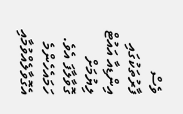ވެސް ފާރުތަކުގައި އިންޑިއާ އައުޓް ލިޔުމަށް ގޮވާލާފަ އެވެ. ހަމައެހެންމެ އެގޮވާލެއްވުމާއި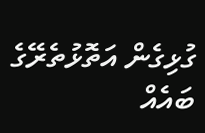ގުޅިގެން އަތޮޅުތެރޭގެ ބައެއް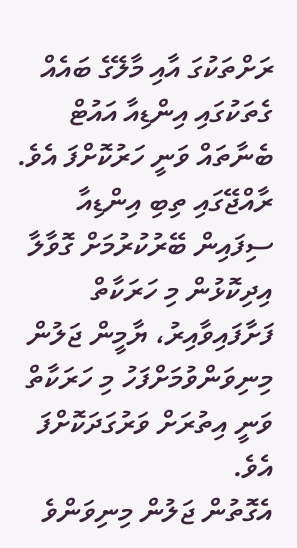ރަށްތަކުގަ އާއި މާލޭގެ ބައެއް ގެތަކުގައި އިންޑިއާ އައުޓް ބެނާތައް ވަނީ ހަރުކޮށްފަ އެވެ.
ރާއްޖޭގައި ތިބި އިންޑިއާ ސިފައިން ބޭރުކުރުމަށް ގޮވާލާ އިދިކޮޅުން މި ހަރަކާތް ފަށާފައިވާއިރު، ޔާމީން ޖަލުން މިނިވަންވުމަށްފަހު މި ހަރަކާތް ވަނީ އިތުރަށް ވަރުގަދަކޮށްފަ އެވެ.
އެގޮތުން ޖަލުން މިނިވަންވެ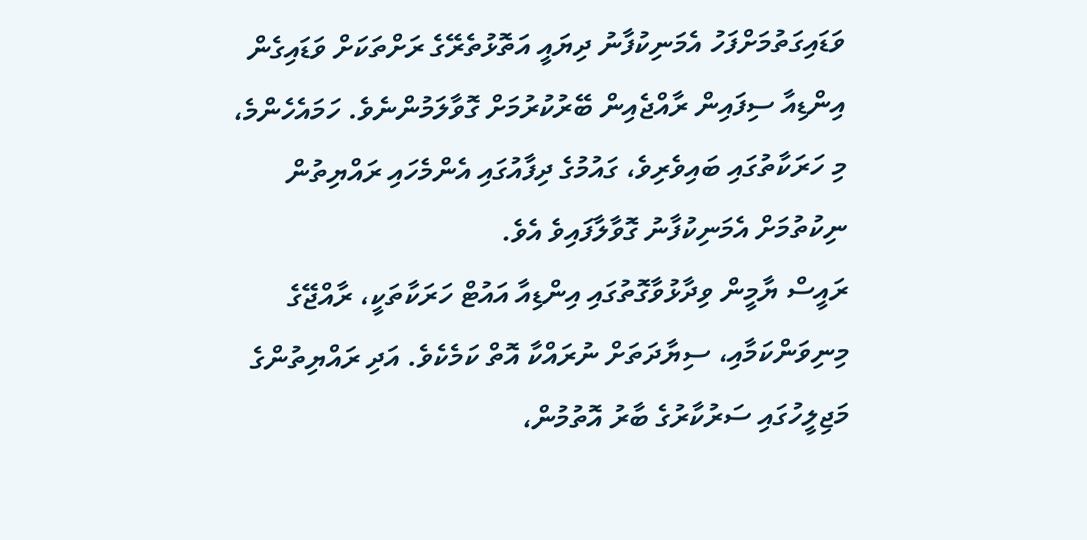ވަޑައިގަތުމަށްފަހު އެމަނިކުފާނު ދިޔައީ އަތޮޅުތެރޭގެ ރަށްތަކަށް ވަޑައިގެން އިންޑިއާ ސިފައިން ރާއްޖެއިން ބޭރުކުރުމަށް ގޮވާލަމުންނެވެ. ހަމައެހެންމެ، މި ހަރަކާތުގައި ބައިވެރިވެ، ގައުމުގެ ދިފާއުގައި އެންމެހައި ރައްޔިތުން ނިކުތުމަށް އެމަނިކުފާނު ގޮވާލާފައިވެ އެވެ.
ރައީސް ޔާމީން ވިދާޅުވާގޮތުގައި އިންޑިއާ އައުޓް ހަރަކާތަކީ، ރާއްޖޭގެ މިނިވަންކަމާއި، ސިޔާދަތަށް ނުރައްކާ އޮތް ކަމެކެވެ. އަދި ރައްޔިތުންގެ މަޖިލީހުގައި ސަރުކާރުގެ ބާރު އޮތުމުން،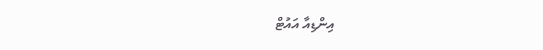އިންޑިއާ އައުޓް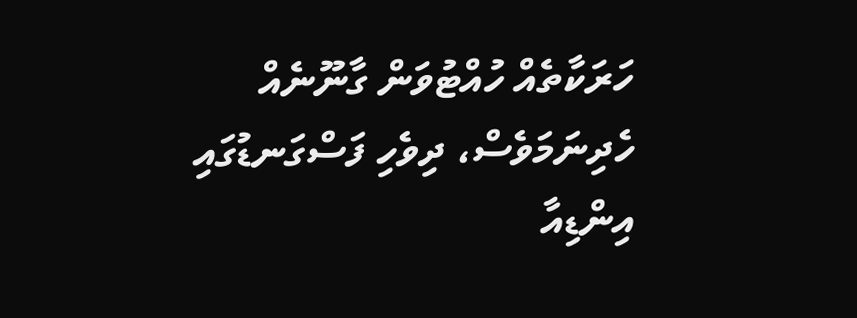ހަރަކާތެއް ހުއްޓުވަން ގާނޫނެއް ހެދިނަމަވެސް، ދިވެހި ފަސްގަނޑުގައި އިންޑިއާ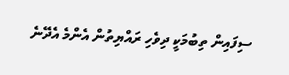ސިފައިން ތިބުމަކީ ދިވެހި ރައްޔިތުން އެންމެ އެދޭނެ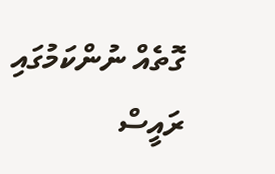ގޮތެއް ނުންކަމުގައި ރައީސް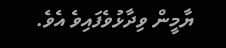ޔާމީން ވިދާޅުވެފައިވެ އެވެ.